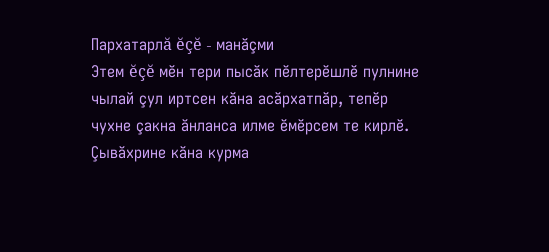Пархатарлă ĕçĕ - манăçми
Этем ĕçĕ мĕн тери пысăк пĕлтерĕшлĕ пулнине чылай çул иртсен кăна асăрхатпăр, тепĕр чухне çакна ăнланса илме ĕмĕрсем те кирлĕ. Çывăхрине кăна курма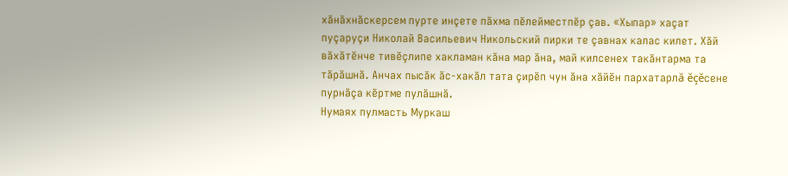хăнăхнăскерсем пурте инçете пăхма пĕлейместпĕр çав. «Хыпар» хаçат пуçаруçи Николай Васильевич Никольский пирки те çавнах калас килет. Хăй вăхăтĕнче тивĕçлипе хакламан кăна мар ăна, май килсенех такăнтарма та тăрăшнă. Анчах пысăк ăс-хакăл тата çирĕп чун ăна хăйĕн пархатарлă ĕçĕсене пурнăçа кĕртме пулăшнă.
Нумаях пулмасть Муркаш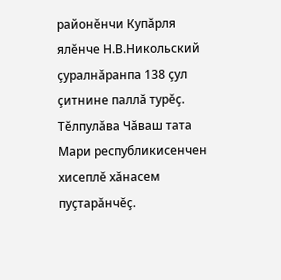районĕнчи Купăрля ялĕнче Н.В.Никольский çуралнăранпа 138 çул çитнине паллă турĕç. Тĕлпулăва Чăваш тата Мари республикисенчен хисеплĕ хăнасем пуçтарăнчĕç.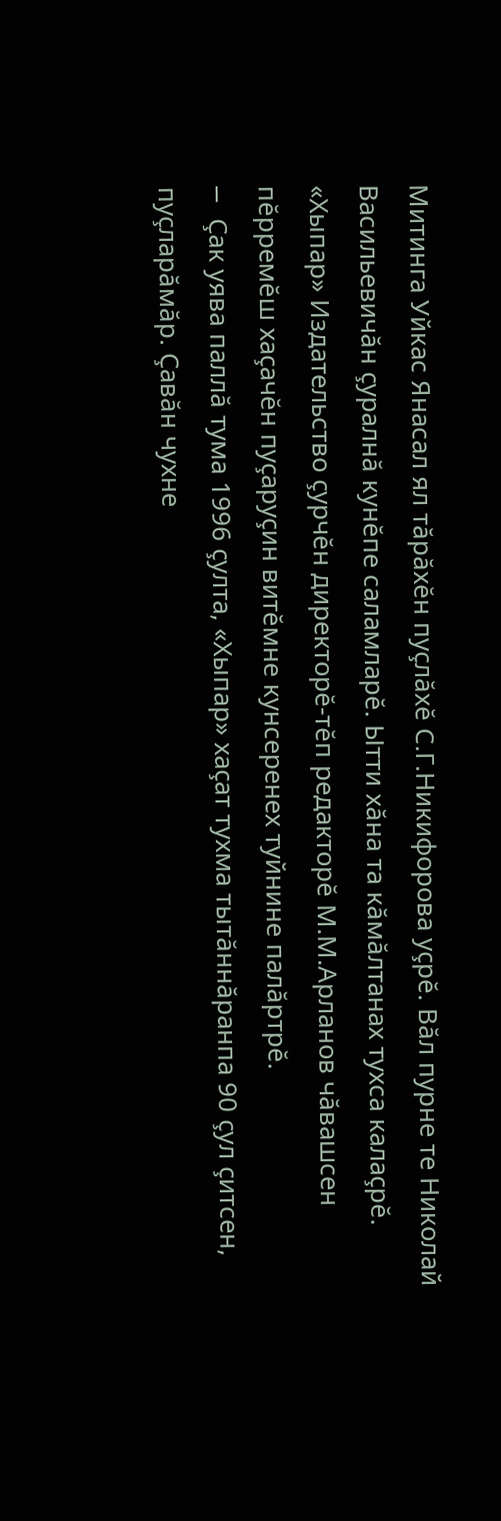Митинга Уйкас Янасал ял тăрăхĕн пуçлăхĕ С.Г.Никифорова уçрĕ. Вăл пурне те Николай Васильевичăн çуралнă кунĕпе саламларĕ. Ытти хăна та кăмăлтанах тухса калаçрĕ. «Хыпар» Издательство çурчĕн директорĕ-тĕп редакторĕ М.М.Арланов чăвашсен пĕрремĕш хаçачĕн пуçаруçин витĕмне кунсеренех туйнине палăртрĕ.
— Çак уява паллă тума 1996 çулта, «Хыпар» хаçат тухма тытăннăранпа 90 çул çитсен, пуçларăмăр. Çавăн чухне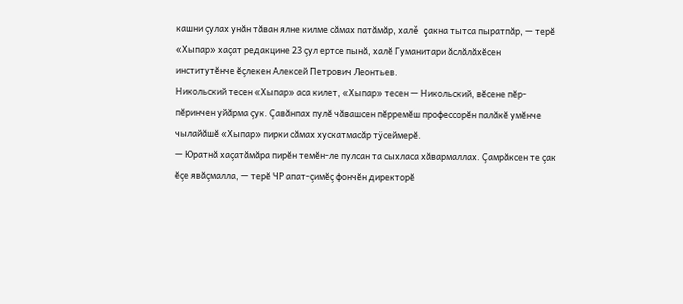кашни çулах унăн тăван ялне килме сăмах патăмăр, халĕ çакна тытса пыратпăр, — терĕ «Хыпар» хаçат редакцине 23 çул ертсе пынă, халĕ Гуманитари ăслăлăхĕсен институтĕнче ĕçлекен Алексей Петрович Леонтьев.
Никольский тесен «Хыпар» аса килет, «Хыпар» тесен — Никольский, вĕсене пĕр-пĕринчен уйăрма çук. Çавăнпах пулĕ чăвашсен пĕрремĕш профессорĕн палăкĕ умĕнче чылайăшĕ «Хыпар» пирки сăмах хускатмасăр тÿсеймерĕ.
— Юратнă хаçатăмăра пирĕн темĕн-ле пулсан та сыхласа хăвармаллах. Çамрăксен те çак ĕçе явăçмалла, — терĕ ЧР апат-çимĕç фончĕн директорĕ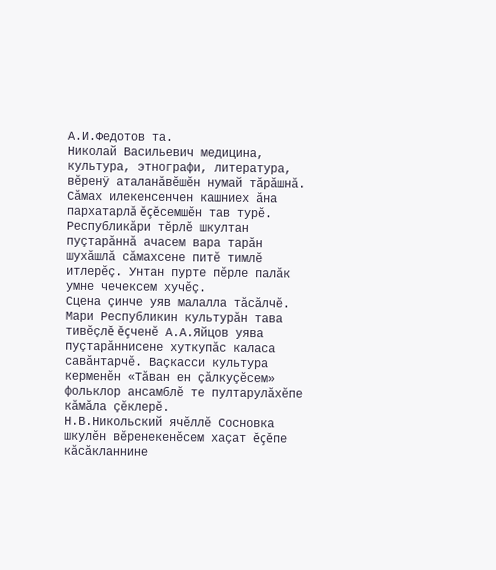А.И.Федотов та.
Николай Васильевич медицина, культура, этнографи, литература, вĕренÿ аталанăвĕшĕн нумай тăрăшнă. Сăмах илекенсенчен кашниех ăна пархатарлă ĕçĕсемшĕн тав турĕ. Республикăри тĕрлĕ шкултан пуçтарăннă ачасем вара тарăн шухăшлă сăмахсене питĕ тимлĕ итлерĕç. Унтан пурте пĕрле палăк умне чечексем хучĕç.
Сцена çинче уяв малалла тăсăлчĕ. Мари Республикин культурăн тава тивĕçлĕ ĕçченĕ А.А.Яйцов уява пуçтарăннисене хуткупăс каласа савăнтарчĕ. Ваçкасси культура керменĕн «Тăван ен çăлкуçĕсем» фольклор ансамблĕ те пултарулăхĕпе кăмăла çĕклерĕ.
Н.В.Никольский ячĕллĕ Сосновка шкулĕн вĕренекенĕсем хаçат ĕçĕпе кăсăкланнине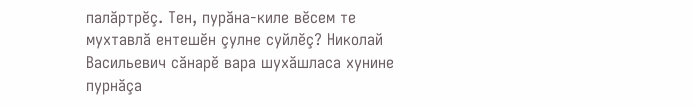палăртрĕç. Тен, пурăна-киле вĕсем те мухтавлă ентешĕн çулне суйлĕç? Николай Васильевич сăнарĕ вара шухăшласа хунине пурнăçа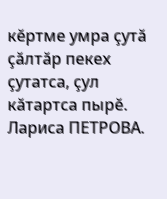кĕртме умра çутă çăлтăр пекех çутатса, çул кăтартса пырĕ.
Лариса ПЕТРОВА.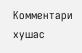Комментари хушас